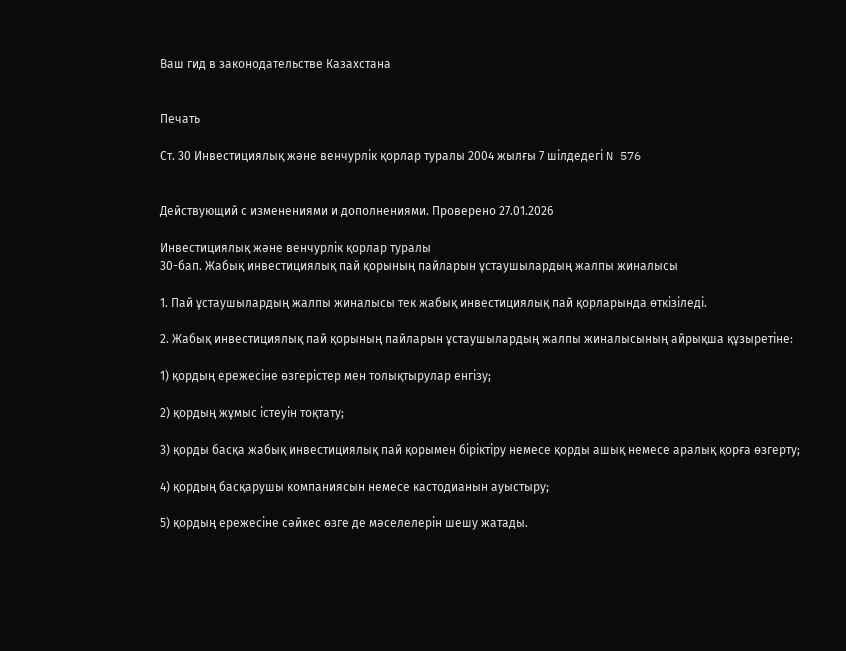Ваш гид в законодательстве Казахстана


Печать

Ст. 30 Инвестициялық және венчурлік қорлар туралы 2004 жылғы 7 шілдедегі N 576


Действующий с изменениями и дополнениями. Проверено 27.01.2026

Инвестициялық және венчурлік қорлар туралы
30-бап. Жабық инвестициялық пай қорының пайларын ұстаушылардың жалпы жиналысы

1. Пай ұстаушылардың жалпы жиналысы тек жабық инвестициялық пай қорларында өткiзiледi.

2. Жабық инвестициялық пай қорының пайларын ұстаушылардың жалпы жиналысының айрықша құзыретiне:

1) қордың ережесiне өзгерiстер мен толықтырулар енгiзу;

2) қордың жұмыс iстеуiн тоқтату;

3) қорды басқа жабық инвестициялық пай қорымен бiрiктiру немесе қорды ашық немесе аралық қорға өзгерту;

4) қордың басқарушы компаниясын немесе кастодианын ауыстыру;

5) қордың ережесiне сәйкес өзге де мәселелерiн шешу жатады.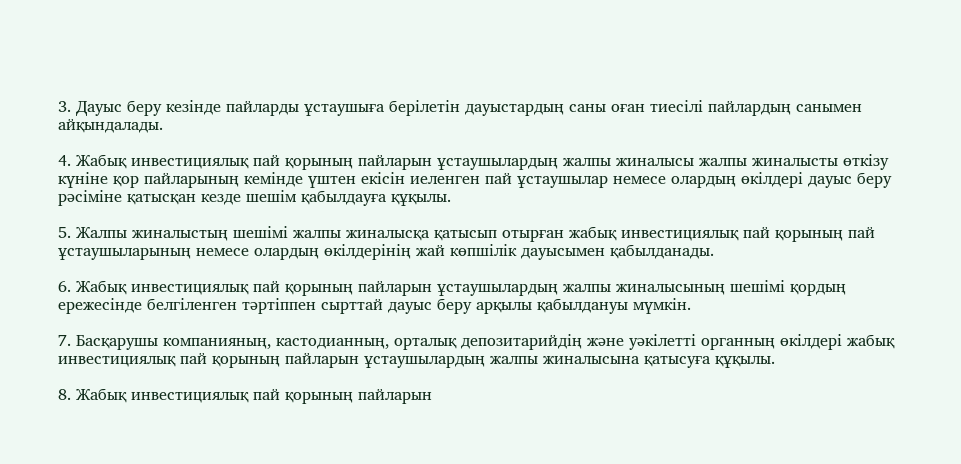3. Дауыс беру кезiнде пайларды ұстаушыға берiлетiн дауыстардың саны оған тиесiлi пайлардың санымен айқындалады.

4. Жабық инвестициялық пай қорының пайларын ұстаушылардың жалпы жиналысы жалпы жиналысты өткiзу күнiне қор пайларының кемiнде үштен екiсiн иеленген пай ұстаушылар немесе олардың өкiлдерi дауыс беру рәсiмiне қатысқан кезде шешiм қабылдауға құқылы.

5. Жалпы жиналыстың шешiмi жалпы жиналысқа қатысып отырған жабық инвестициялық пай қорының пай ұстаушыларының немесе олардың өкiлдерiнiң жай көпшiлiк дауысымен қабылданады.

6. Жабық инвестициялық пай қорының пайларын ұстаушылардың жалпы жиналысының шешiмi қордың ережесiнде белгiленген тәртiппен сырттай дауыс беру арқылы қабылдануы мүмкiн.

7. Басқарушы компанияның, кастодианның, орталық депозитарийдің және уәкiлеттi органның өкiлдерi жабық инвестициялық пай қорының пайларын ұстаушылардың жалпы жиналысына қатысуға құқылы.

8. Жабық инвестициялық пай қорының пайларын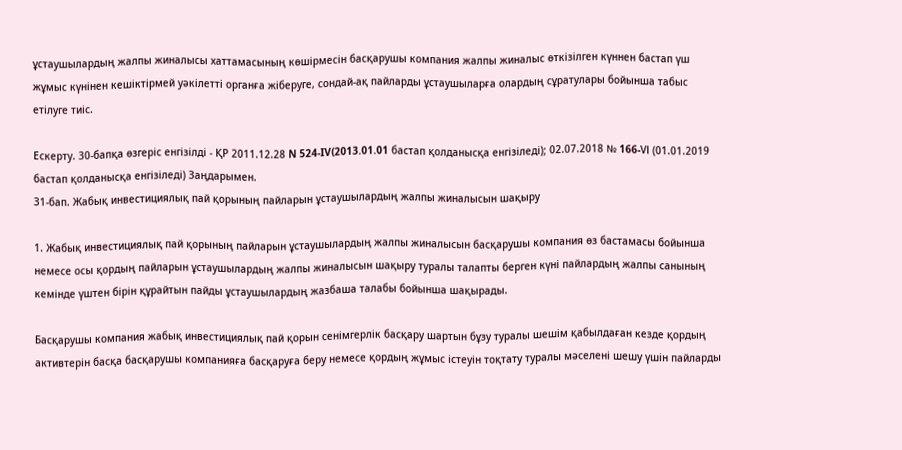ұстаушылардың жалпы жиналысы хаттамасының көшiрмесiн басқарушы компания жалпы жиналыс өткiзiлген күннен бастап үш жұмыс күнiнен кешiктiрмей уәкiлеттi органға жiберуге, сондай-ақ пайларды ұстаушыларға олардың сұратулары бойынша табыс етiлуге тиiс.

Ескерту. 30-бапқа өзгеріс енгізілді - ҚР 2011.12.28 N 524-IV(2013.01.01 бастап қолданысқа енгізіледі); 02.07.2018 № 166-VІ (01.01.2019 бастап қолданысқа енгізіледі) Заңдарымен.
31-бап. Жабық инвестициялық пай қорының пайларын ұстаушылардың жалпы жиналысын шақыру

1. Жабық инвестициялық пай қорының пайларын ұстаушылардың жалпы жиналысын басқарушы компания өз бастамасы бойынша немесе осы қордың пайларын ұстаушылардың жалпы жиналысын шақыру туралы талапты берген күнi пайлардың жалпы санының кемiнде үштен бiрiн құрайтын пайды ұстаушылардың жазбаша талабы бойынша шақырады.

Басқарушы компания жабық инвестициялық пай қорын сенiмгерлiк басқару шартын бұзу туралы шешiм қабылдаған кезде қордың активтерiн басқа басқарушы компанияға басқаруға беру немесе қордың жұмыс iстеуiн тоқтату туралы мәселенi шешу үшiн пайларды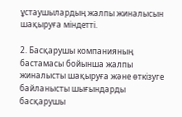ұстаушылардың жалпы жиналысын шақыруға мiндеттi.

2. Басқарушы компанияның бастамасы бойынша жалпы жиналысты шақыруға және өткiзуге байланысты шығындарды басқарушы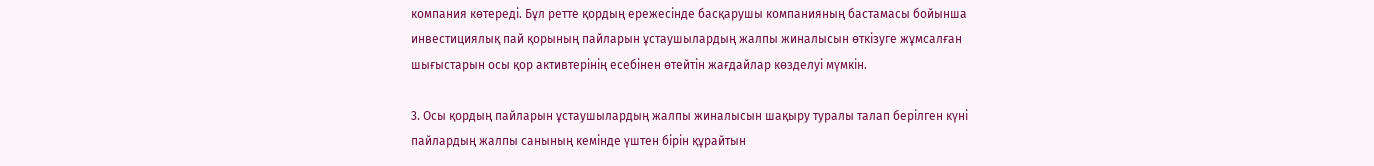компания көтередi. Бұл ретте қордың ережесiнде басқарушы компанияның бастамасы бойынша инвестициялық пай қорының пайларын ұстаушылардың жалпы жиналысын өткiзуге жұмсалған шығыстарын осы қор активтерiнiң есебiнен өтейтiн жағдайлар көзделуi мүмкiн.

3. Осы қордың пайларын ұстаушылардың жалпы жиналысын шақыру туралы талап берiлген күнi пайлардың жалпы санының кемiнде үштен бiрiн құрайтын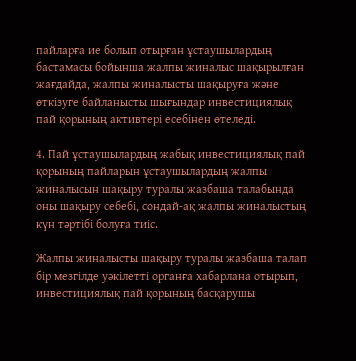пайларға ие болып отырған ұстаушылардың бастамасы бойынша жалпы жиналыс шақырылған жағдайда, жалпы жиналысты шақыруға және өткiзуге байланысты шығындар инвестициялық пай қорының активтерi есебiнен өтеледi.

4. Пай ұстаушылардың жабық инвестициялық пай қорының пайларын ұстаушылардың жалпы жиналысын шақыру туралы жазбаша талабында оны шақыру себебi, сондай-ақ жалпы жиналыстың күн тәртiбi болуға тиiс.

Жалпы жиналысты шақыру туралы жазбаша талап бiр мезгiлде уәкiлеттi органға хабарлана отырып, инвестициялық пай қорының басқарушы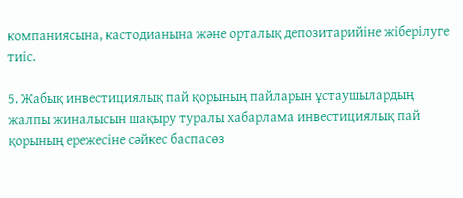компаниясына, кастодианына және орталық депозитарийіне жiберiлуге тиiс.

5. Жабық инвестициялық пай қорының пайларын ұстаушылардың жалпы жиналысын шақыру туралы хабарлама инвестициялық пай қорының ережесiне сәйкес баспасөз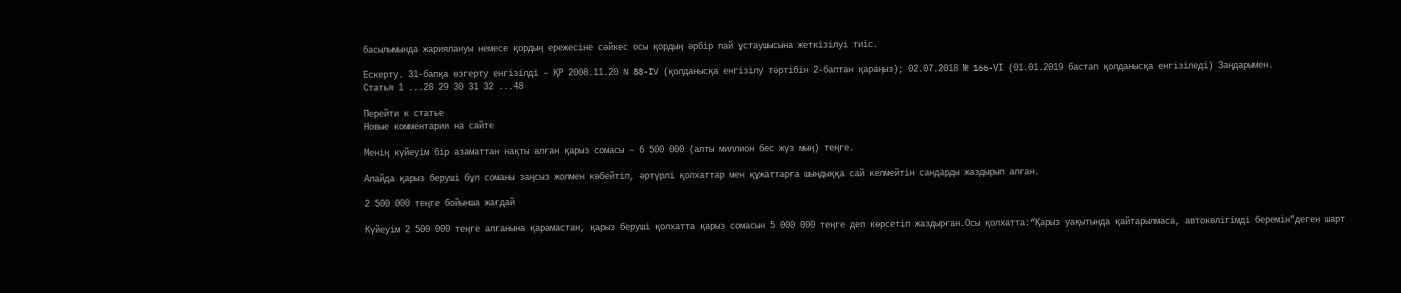басылымында жариялануы немесе қордың ережесiне сәйкес осы қордың әрбiр пай ұстаушысына жеткiзiлуi тиiс.

Ескерту. 31-бапқа өзгерту енгізілді – ҚР 2008.11.20 N 88-IV (қолданысқа енгізілу тәртібін 2-баптан қараңыз); 02.07.2018 № 166-VІ (01.01.2019 бастап қолданысқа енгізіледі) Заңдарымен.
Статья 1 ...28 29 30 31 32 ...48

Перейти к статье
Новые комментарии на сайте

Менің күйеуім бір азаматтан нақты алған қарыз сомасы – 6 500 000 (алты миллион бес жүз мың) теңге.

Алайда қарыз беруші бұл соманы заңсыз жолмен көбейтіп, әртүрлі қолхаттар мен құжаттарға шындыққа сай келмейтін сандарды жаздырып алған.

2 500 000 теңге бойынша жағдай

Күйеуім 2 500 000 теңге алғанына қарамастан, қарыз беруші қолхатта қарыз сомасын 5 000 000 теңге деп көрсетіп жаздырған.Осы қолхатта:“Қарыз уақытында қайтарылмаса, автокөлігімді беремін”деген шарт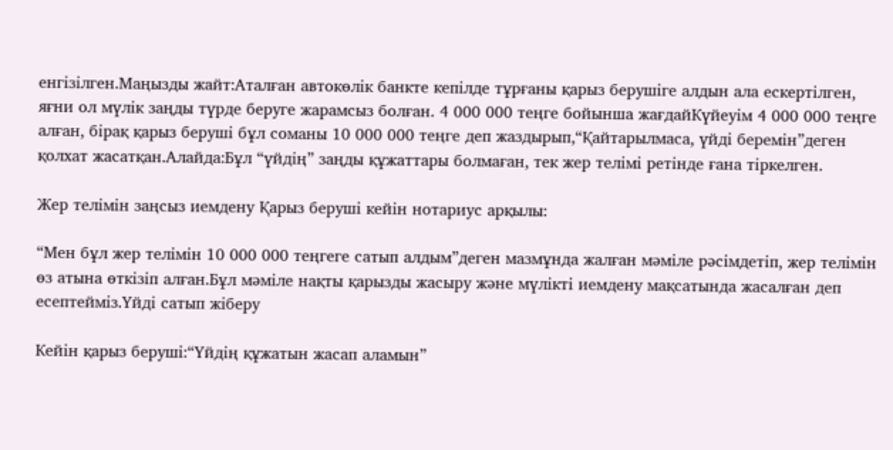енгізілген.Маңызды жайт:Аталған автокөлік банкте кепілде тұрғаны қарыз берушіге алдын ала ескертілген, яғни ол мүлік заңды түрде беруге жарамсыз болған. 4 000 000 теңге бойынша жағдайКүйеуім 4 000 000 теңге алған, бірақ қарыз беруші бұл соманы 10 000 000 теңге деп жаздырып,“Қайтарылмаса, үйді беремін”деген қолхат жасатқан.Алайда:Бұл “үйдің” заңды құжаттары болмаған, тек жер телімі ретінде ғана тіркелген.

Жер телімін заңсыз иемдену Қарыз беруші кейін нотариус арқылы:

“Мен бұл жер телімін 10 000 000 теңгеге сатып алдым”деген мазмұнда жалған мәміле рәсімдетіп, жер телімін өз атына өткізіп алған.Бұл мәміле нақты қарызды жасыру және мүлікті иемдену мақсатында жасалған деп есептейміз.Үйді сатып жіберу

Кейін қарыз беруші:“Үйдің құжатын жасап аламын”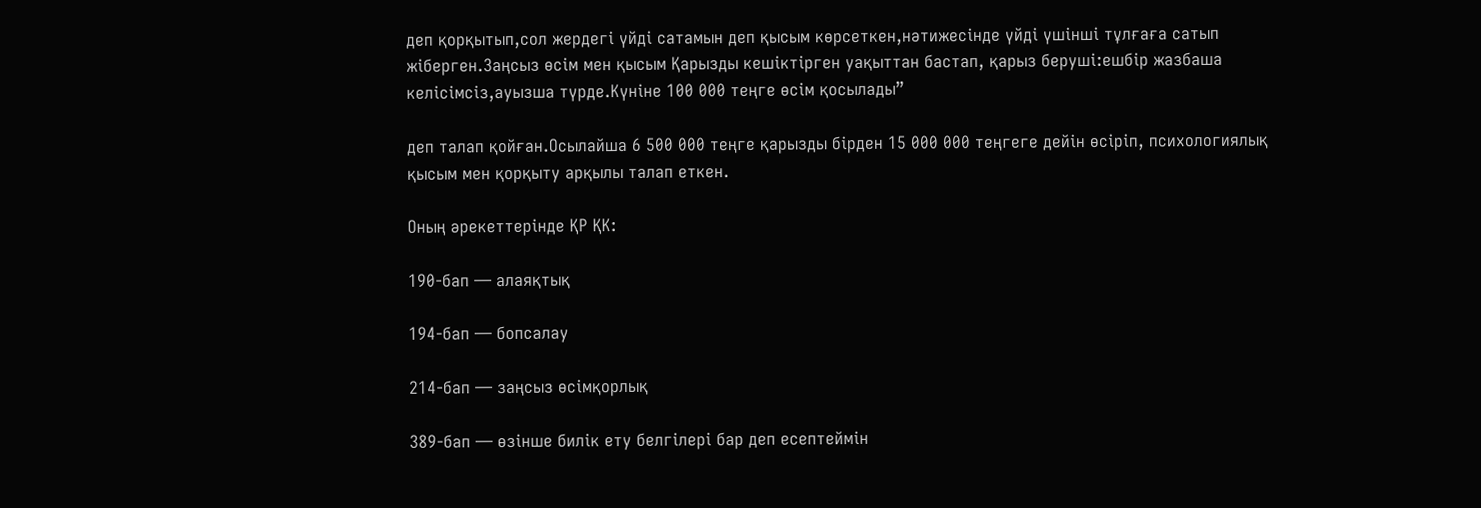деп қорқытып,сол жердегі үйді сатамын деп қысым көрсеткен,нәтижесінде үйді үшінші тұлғаға сатып жіберген.Заңсыз өсім мен қысым Қарызды кешіктірген уақыттан бастап, қарыз беруші:ешбір жазбаша келісімсіз,ауызша түрде.Күніне 100 000 теңге өсім қосылады”

деп талап қойған.Осылайша 6 500 000 теңге қарызды бірден 15 000 000 теңгеге дейін өсіріп, психологиялық қысым мен қорқыту арқылы талап еткен.

Оның әрекеттерінде ҚР ҚК:

190-бап — алаяқтық

194-бап — бопсалау

214-бап — заңсыз өсімқорлық

389-бап — өзінше билік ету белгілері бар деп есептеймін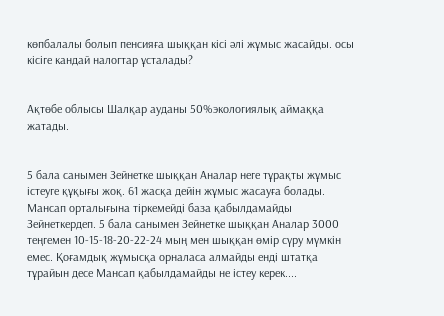көпбалалы болып пенсияға шыққан кісі әлі жұмыс жасайды. осы кісіге кандай налогтар ұсталады?


Ақтөбе облысы Шалқар ауданы 50%экологиялық аймаққа жатады.


5 бала санымен Зейнетке шыққан Аналар неге тұрақты жұмыс істеуге құқығы жоқ. 61 жасқа дейін жұмыс жасауға болады. Мансап орталығына тіркемейді база қабылдамайды Зейнеткердеп. 5 бала санымен Зейнетке шыққан Аналар 3000 теңгемен 10-15-18-20-22-24 мың мен шыққан өмір сүру мүмкін емес. Қоғамдық жұмысқа орналаса алмайды енді штатқа тұрайын десе Мансап қабылдамайды не істеу керек....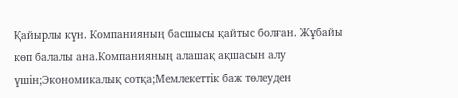Қайырлы күн. Компанияның басшысы қайтыс болған. Жұбайы көп балалы ана.Компанияның алашақ ақшасын алу үшін;Экономикалық сотқа;Мемлекеттік баж төлеуден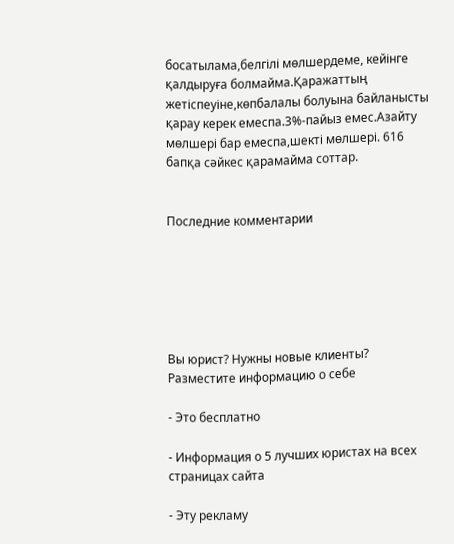босатылама,белгілі мөлшердеме, кейінге қалдыруға болмайма.Қаражаттың жетіспеуіне,көпбалалы болуына байланысты қарау керек емеспа.3%-пайыз емес.Азайту мөлшері бар емеспа,шекті мөлшері. 616 бапқа сәйкес қарамайма соттар.


Последние комментарии






Вы юрист? Нужны новые клиенты?
Разместите информацию о себе

- Это бесплатно

- Информация о 5 лучших юристах на всех страницах сайта

- Эту рекламу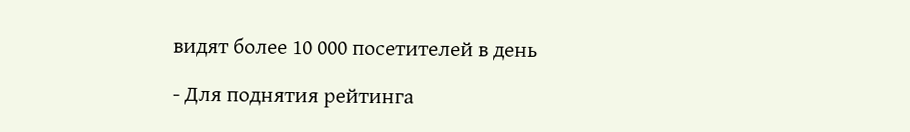видят более 10 000 посетителей в день

- Для поднятия рейтинга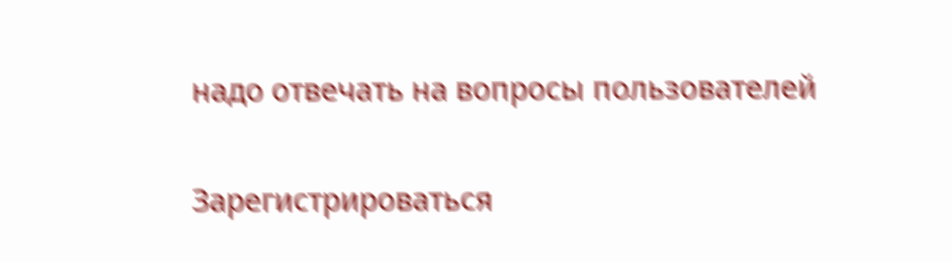надо отвечать на вопросы пользователей

Зарегистрироваться